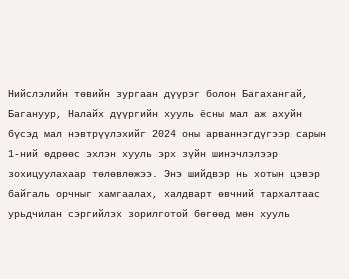Нийслэлийн төвийн зургаан дүүрэг болон Багахангай, Багануур, Налайх дүүргийн хууль ёсны мал аж ахуйн бүсэд мал нэвтрүүлэхийг 2024 оны арваннэгдүгээр сарын 1-ний өдрөөс эхлэн хууль эрх зүйн шинэчлэлээр зохицуулахаар төлөвлөжээ. Энэ шийдвэр нь хотын цэвэр байгаль орчныг хамгаалах, халдварт өвчний тархалтаас урьдчилан сэргийлэх зорилготой бөгөөд мөн хууль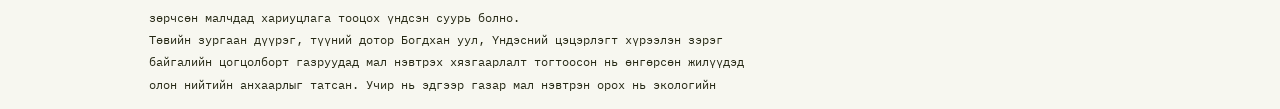зөрчсөн малчдад хариуцлага тооцох үндсэн суурь болно.
Төвийн зургаан дүүрэг, түүний дотор Богдхан уул, Үндэсний цэцэрлэгт хүрээлэн зэрэг байгалийн цогцолборт газруудад мал нэвтрэх хязгаарлалт тогтоосон нь өнгөрсөн жилүүдэд олон нийтийн анхаарлыг татсан. Учир нь эдгээр газар мал нэвтрэн орох нь экологийн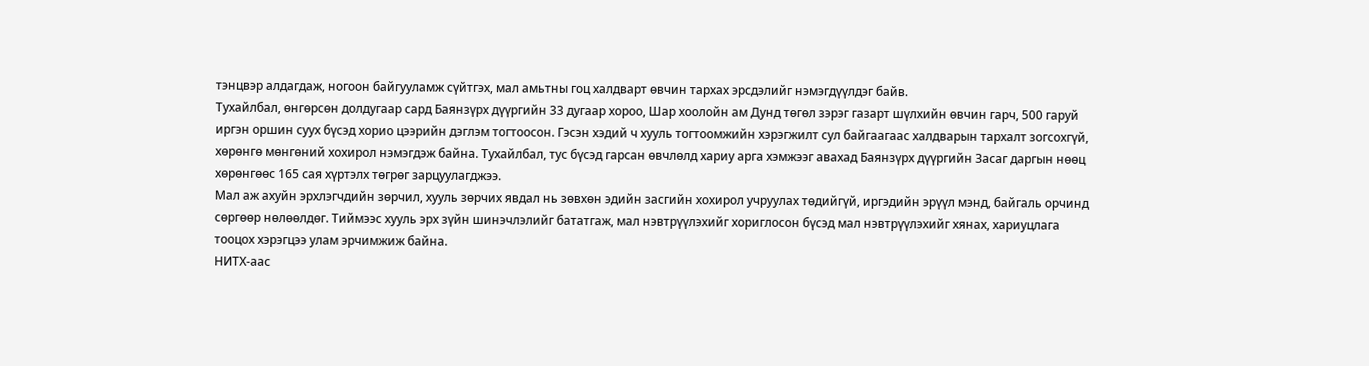тэнцвэр алдагдаж, ногоон байгууламж сүйтгэх, мал амьтны гоц халдварт өвчин тархах эрсдэлийг нэмэгдүүлдэг байв.
Тухайлбал, өнгөрсөн долдугаар сард Баянзүрх дүүргийн 33 дугаар хороо, Шар хоолойн ам Дунд төгөл зэрэг газарт шүлхийн өвчин гарч, 500 гаруй иргэн оршин суух бүсэд хорио цээрийн дэглэм тогтоосон. Гэсэн хэдий ч хууль тогтоомжийн хэрэгжилт сул байгаагаас халдварын тархалт зогсохгүй, хөрөнгө мөнгөний хохирол нэмэгдэж байна. Тухайлбал, тус бүсэд гарсан өвчлөлд хариу арга хэмжээг авахад Баянзүрх дүүргийн Засаг даргын нөөц хөрөнгөөс 165 сая хүртэлх төгрөг зарцуулагджээ.
Мал аж ахуйн эрхлэгчдийн зөрчил, хууль зөрчих явдал нь зөвхөн эдийн засгийн хохирол учруулах төдийгүй, иргэдийн эрүүл мэнд, байгаль орчинд сөргөөр нөлөөлдөг. Тиймээс хууль эрх зүйн шинэчлэлийг бататгаж, мал нэвтрүүлэхийг хориглосон бүсэд мал нэвтрүүлэхийг хянах, хариуцлага тооцох хэрэгцээ улам эрчимжиж байна.
НИТХ-аас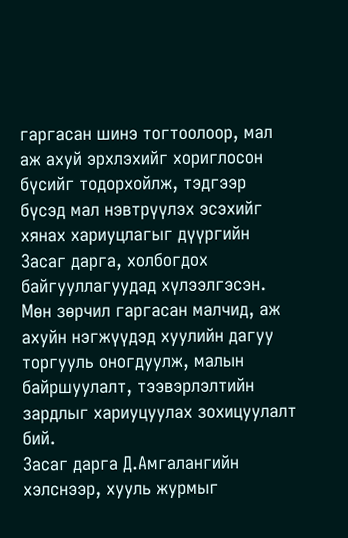гаргасан шинэ тогтоолоор, мал аж ахуй эрхлэхийг хориглосон бүсийг тодорхойлж, тэдгээр бүсэд мал нэвтрүүлэх эсэхийг хянах хариуцлагыг дүүргийн Засаг дарга, холбогдох байгууллагуудад хүлээлгэсэн. Мөн зөрчил гаргасан малчид, аж ахуйн нэгжүүдэд хуулийн дагуу торгууль оногдуулж, малын байршуулалт, тээвэрлэлтийн зардлыг хариуцуулах зохицуулалт бий.
Засаг дарга Д.Амгалангийн хэлснээр, хууль журмыг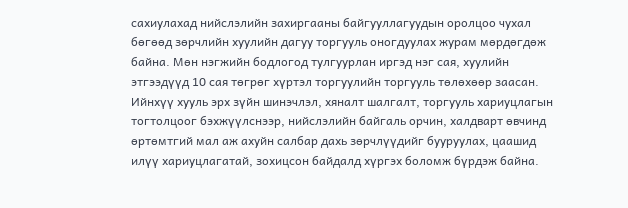сахиулахад нийслэлийн захиргааны байгууллагуудын оролцоо чухал бөгөөд зөрчлийн хуулийн дагуу торгууль оногдуулах журам мөрдөгдөж байна. Мөн нэгжийн бодлогод тулгуурлан иргэд нэг сая, хуулийн этгээдүүд 10 сая төгрөг хүртэл торгуулийн торгууль төлөхөөр заасан.
Ийнхүү хууль эрх зүйн шинэчлэл, хяналт шалгалт, торгууль хариуцлагын тогтолцоог бэхжүүлснээр, нийслэлийн байгаль орчин, халдварт өвчинд өртөмтгий мал аж ахуйн салбар дахь зөрчлүүдийг бууруулах, цаашид илүү хариуцлагатай, зохицсон байдалд хүргэх боломж бүрдэж байна.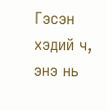Гэсэн хэдий ч, энэ нь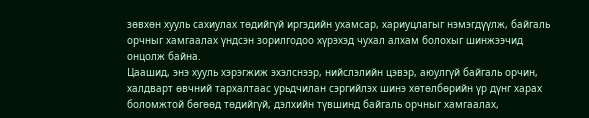зөвхөн хууль сахиулах төдийгүй иргэдийн ухамсар, хариуцлагыг нэмэгдүүлж, байгаль орчныг хамгаалах үндсэн зорилгодоо хүрэхэд чухал алхам болохыг шинжээчид онцолж байна.
Цаашид, энэ хууль хэрэгжиж эхэлснээр, нийслэлийн цэвэр, аюулгүй байгаль орчин, халдварт өвчний тархалтаас урьдчилан сэргийлэх шинэ хөтөлбөрийн үр дүнг харах боломжтой бөгөөд төдийгүй, дэлхийн түвшинд байгаль орчныг хамгаалах,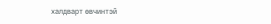халдварт өвчинтэй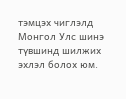тэмцэх чиглэлд Монгол Улс шинэ түвшинд шилжих эхлэл болох юм.